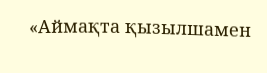«Аймақта қызылшамен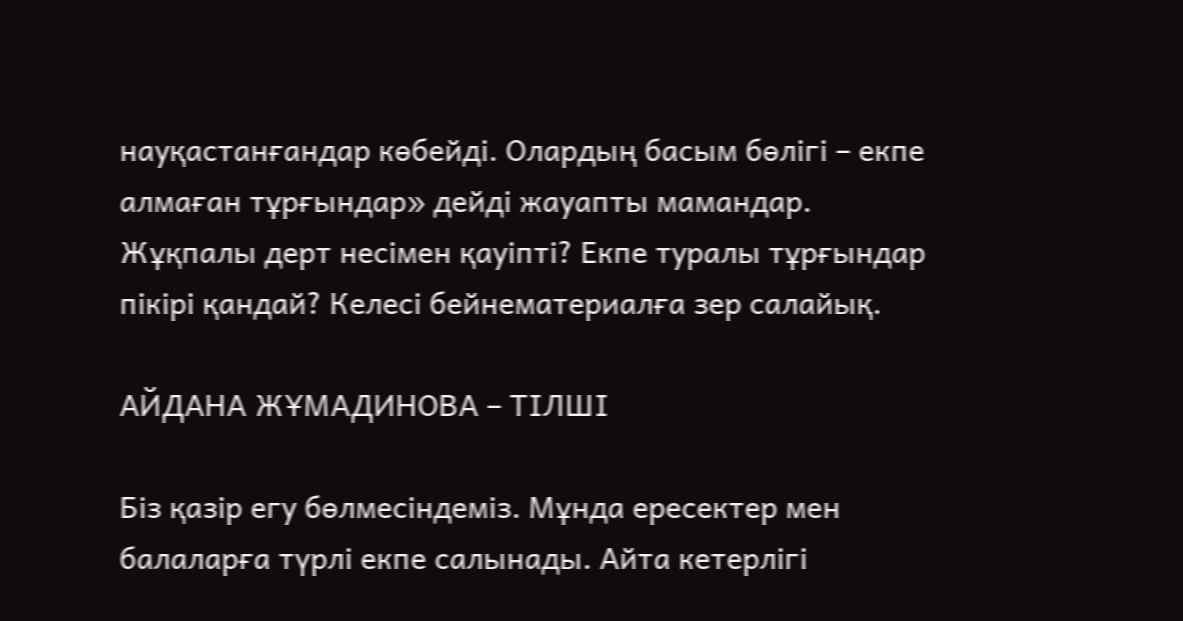науқастанғандар көбейді. Олардың басым бөлігі – екпе алмаған тұрғындар» дейді жауапты мамандар. Жұқпалы дерт несімен қауіпті? Екпе туралы тұрғындар пікірі қандай? Келесі бейнематериалға зер салайық.

АЙДАНА ЖҰМАДИНОВА – ТІЛШІ

Біз қазір егу бөлмесіндеміз. Мұнда ересектер мен балаларға түрлі екпе салынады. Айта кетерлігі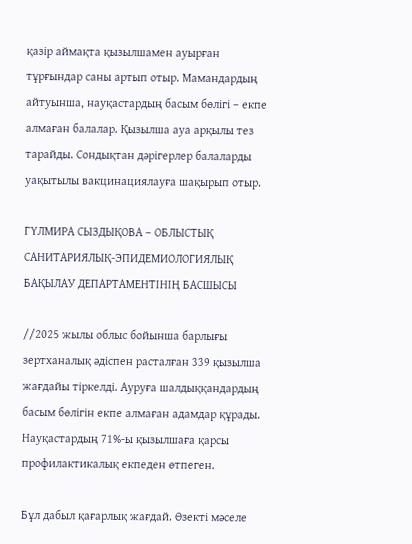қазір аймақта қызылшамен ауырған тұрғындар саны артып отыр. Мамандардың айтуынша, науқастардың басым бөлігі – екпе алмаған балалар. Қызылша ауа арқылы тез тарайды. Сондықтан дәрігерлер балаларды уақытылы вакцинациялауға шақырып отыр.

ГҮЛМИРА СЫЗДЫҚОВА – ОБЛЫСТЫҚ САНИТАРИЯЛЫҚ-ЭПИДЕМИОЛОГИЯЛЫҚ БАҚЫЛАУ ДЕПАРТАМЕНТІНІҢ БАСШЫСЫ

//2025 жылы облыс бойынша барлығы зертханалық әдіспен расталған 339 қызылша жағдайы тіркелді. Ауруға шалдыққандардың басым бөлігін екпе алмаған адамдар құрады. Науқастардың 71%-ы қызылшаға қарсы профилактикалық екпеден өтпеген.

Бұл дабыл қағарлық жағдай. Өзекті мәселе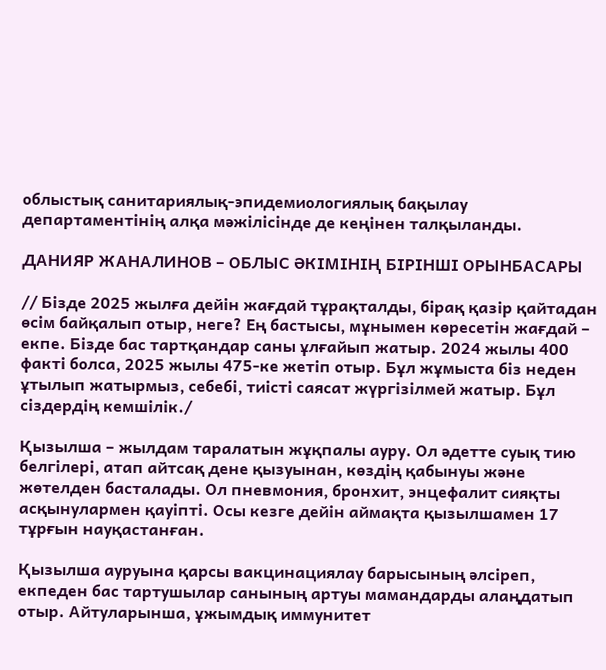облыстық санитариялық-эпидемиологиялық бақылау департаментінің алқа мәжілісінде де кеңінен талқыланды.

ДАНИЯР ЖАНАЛИНОВ – ОБЛЫС ӘКІМІНІҢ БІРІНШІ ОРЫНБАСАРЫ

// Бізде 2025 жылға дейін жағдай тұрақталды, бірақ қазір қайтадан өсім байқалып отыр, неге? Ең бастысы, мұнымен көресетін жағдай – екпе. Бізде бас тартқандар саны ұлғайып жатыр. 2024 жылы 400 факті болса, 2025 жылы 475-ке жетіп отыр. Бұл жұмыста біз неден ұтылып жатырмыз, себебі, тиісті саясат жүргізілмей жатыр. Бұл сіздердің кемшілік./

Қызылша – жылдам таралатын жұқпалы ауру. Ол әдетте суық тию белгілері, атап айтсақ дене қызуынан, көздің қабынуы және жөтелден басталады. Ол пневмония, бронхит, энцефалит сияқты асқынулармен қауіпті. Осы кезге дейін аймақта қызылшамен 17 тұрғын науқастанған.

Қызылша ауруына қарсы вакцинациялау барысының әлсіреп, екпеден бас тартушылар санының артуы мамандарды алаңдатып отыр. Айтуларынша, ұжымдық иммунитет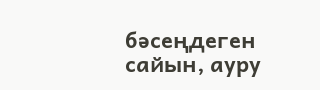бәсеңдеген сайын, ауру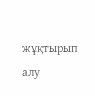жұқтырып алу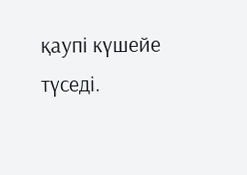қаупі күшейе түседі.